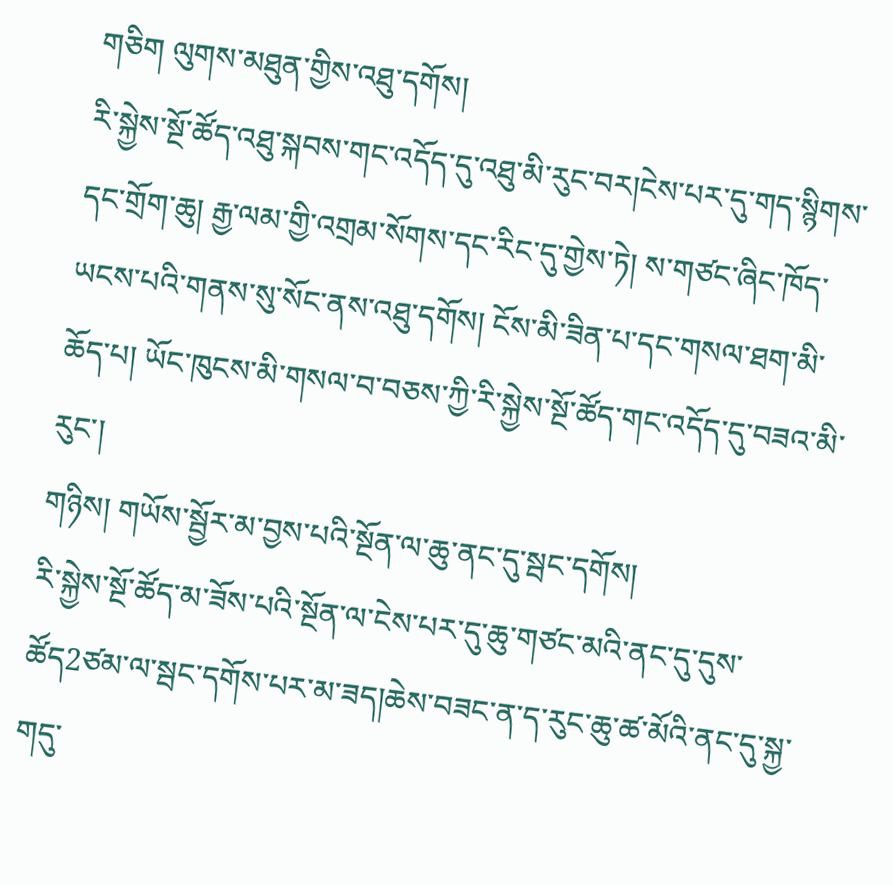གཅིག ལུགས་མཐུན་གྱིས་འཐུ་དགོས།
རི་སྐྱེས་སྔོ་ཚོད་འཐུ་སྐབས་གང་འདོད་དུ་འཐུ་མི་རུང་བར།ངེས་པར་དུ་གད་སྙིགས་དང་གྲོག་ཆུ། རྒྱ་ལམ་གྱི་འགྲམ་སོགས་དང་རིང་དུ་གྱེས་ཏེ། ས་གཙང་ཞིང་ཁོད་ཡངས་པའི་གནས་སུ་སོང་ནས་འཐུ་དགོས། ངོས་མི་ཟིན་པ་དང་གསལ་ཐག་མི་ཆོད་པ། ཡོང་ཁུངས་མི་གསལ་བ་བཅས་ཀྱི་རི་སྐྱེས་སྔོ་ཚོད་གང་འདོད་དུ་བཟའ་མི་རུང་།
གཉིས། གཡོས་སྦྱོར་མ་བྱས་པའི་སྔོན་ལ་ཆུ་ནང་དུ་སྦང་དགོས།
རི་སྐྱེས་སྔོ་ཚོད་མ་ཟོས་པའི་སྔོན་ལ་ངེས་པར་དུ་ཆུ་གཙང་མའི་ནང་དུ་དུས་ཚོད2ཙམ་ལ་སྦང་དགོས་པར་མ་ཟད།ཆེས་བཟང་ན་ད་རུང་ཆུ་ཚ་མོའི་ནང་དུ་སྐྱ་གདུ་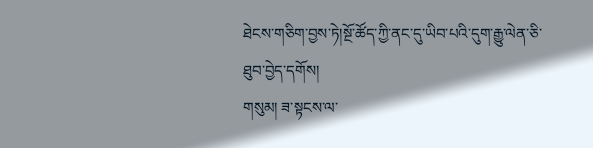ཐེངས་གཅིག་བྱས་ཏེ།སྔོ་ཚོད་ཀྱི་ནང་དུ་ཡིབ་པའི་དུག་རྒྱུ་ལེན་ཅི་ཐུབ་བྱེད་དགོས།
གསུམ། ཟ་སྟངས་ལ་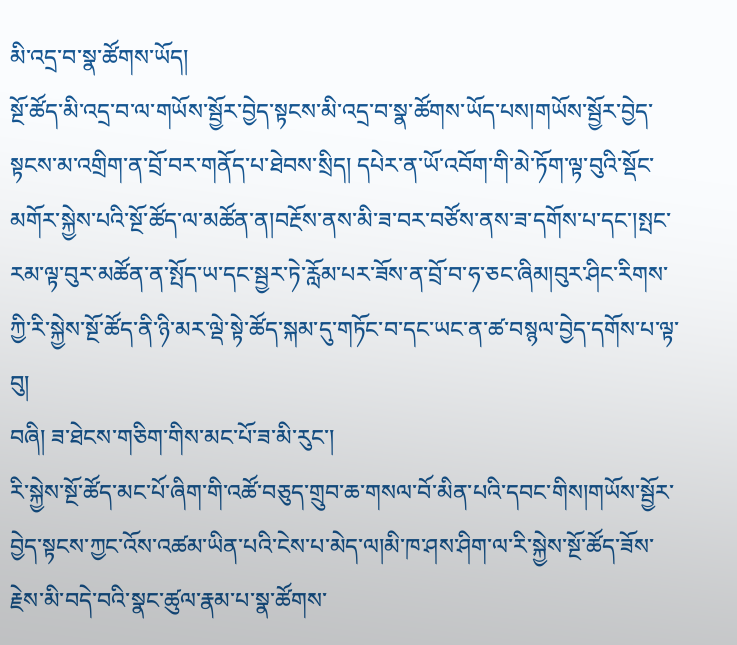མི་འདྲ་བ་སྣ་ཚོགས་ཡོད།
སྔོ་ཚོད་མི་འདྲ་བ་ལ་གཡོས་སྦྱོར་བྱེད་སྟངས་མི་འདྲ་བ་སྣ་ཚོགས་ཡོད་པས།གཡོས་སྦྱོར་བྱེད་སྟངས་མ་འགྲིག་ན་བྲོ་བར་གནོད་པ་ཐེབས་སྲིད། དཔེར་ན་ཡོ་འབོག་གི་མེ་ཏོག་ལྟ་བུའི་སྡོང་མགོར་སྐྱེས་པའི་སྔོ་ཚོད་ལ་མཚོན་ན།བརྔོས་ནས་མི་ཟ་བར་བཙོས་ནས་ཟ་དགོས་པ་དང་།སྤང་རམ་ལྟ་བུར་མཚོན་ན་སྤོད་ཡ་དང་སྦྱར་ཏེ་རློམ་པར་ཟོས་ན་བྲོ་བ་ཧ་ཅང་ཞིམ།བུར་ཤིང་རིགས་ཀྱི་རི་སྐྱེས་སྔོ་ཚོད་ནི་ཉི་མར་ལྡེ་སྟེ་ཚོད་སྐམ་དུ་གཏོང་བ་དང་ཡང་ན་ཚ་བསྙལ་བྱེད་དགོས་པ་ལྟ་བུ།
བཞི། ཟ་ཐེངས་གཅིག་གིས་མང་པོ་ཟ་མི་རུང་།
རི་སྐྱེས་སྔོ་ཚོད་མང་པོ་ཞིག་གི་འཚོ་བཅུད་གྲུབ་ཆ་གསལ་བོ་མིན་པའི་དབང་གིས།གཡོས་སྦྱོར་བྱེད་སྟངས་ཀྱང་འོས་འཚམ་ཡིན་པའི་ངེས་པ་མེད་ལ།མི་ཁ་ཤས་ཤིག་ལ་རི་སྐྱེས་སྔོ་ཚོད་ཟོས་རྗེས་མི་བདེ་བའི་སྣང་ཚུལ་རྣམ་པ་སྣ་ཚོགས་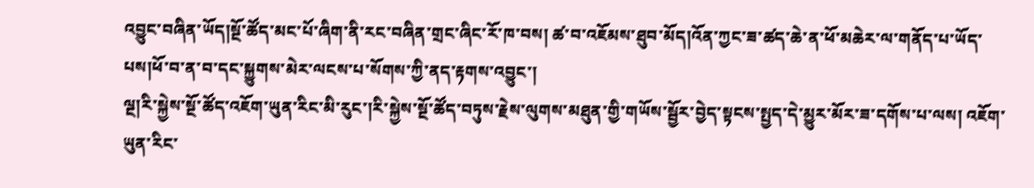འབྱུང་བཞིན་ཡོད།སྔོ་ཚོད་མང་པོ་ཞིག་ནི་རང་བཞིན་གྲང་ཞིང་རོ་ཁ་བས། ཚ་བ་འཇོམས་ཐུབ་མོད།འོན་ཀྱང་ཟ་ཚད་ཆེ་ན་ཕོ་མཆེར་ལ་གནོད་པ་ཡོད་པས།ཕོ་བ་ན་བ་དང་སྐྱུགས་མེར་ལངས་པ་སོགས་ཀྱི་ནད་རྟགས་འབྱུང་།
ལྔ།རི་སྐྱེས་སྔོ་ཚོད་འཇོག་ཡུན་རིང་མི་རུང་།རི་སྐྱེས་སྔོ་ཚོད་བཏུས་རྗེས་ལུགས་མཐུན་གྱི་གཡོས་སྦྱོར་བྱེད་སྟངས་སྤྱད་དེ་མྱུར་མོར་ཟ་དགོས་པ་ལས། འཇོག་ཡུན་རིང་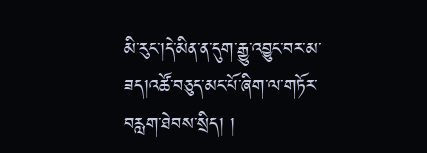མི་རུང་།དེ་མིན་ན་དུག་རྒྱུ་འབྱུང་བར་མ་ཟད།འཚོ་བཅུད་མང་པོ་ཞིག་ལ་གཏོར་བརླག་ཐེབས་སྲིད། །